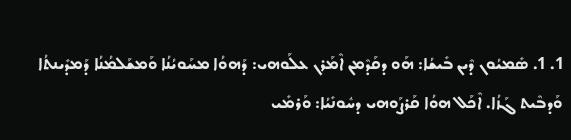1. 1. ܣܺܡܝܳܘܢ ܕܶܝܢ ܒܺܝܫܳܐ: ܗܰܘ ܕܩܰܕܶܡܢ ܐܶܡܰܪܢ ܥܠܰܘܗܝ: ܕܰܗܘܳܐ ܡܚܰܘܝܳܢܳܐ ܘܰܡܫܰܠܡܳܢܳܐ ܕܰܡܕܺܝܢܬܳܐ ܘܰܕܒܶܝܬ ܓܰܙܳܐ. ܐܶܟܰܠ ܗܘܳܐ ܩܰܪܨܰܘܗܝ ܕܚܽܘܢܺܝܳܐ: ܘܰܪܡܺܝ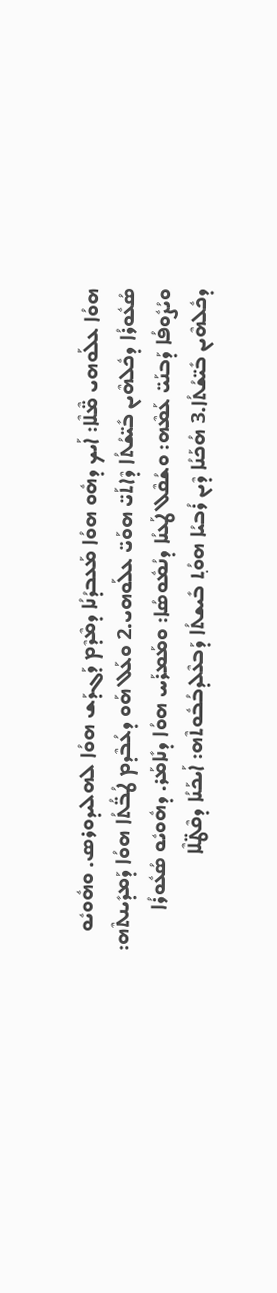ܗܘܳܐ ܥܠܰܘܗܝ ܡ̈ܶܠܶܐ: ܐܰܝܟ ܕܗܽܘ ܗܘܳܐ ܡܰܥܒܕܳܢܳܐ ܕܡܶܕܶܡ ܕܰܓܕܰܫ ܗܘܳܐ ܠܗܠܝܕܘܪܣ. ܘܗܽܘܝܽܘ ܣܳܥܽܘܪܳܐ ܕܟܽܠܗܶܝܢ ܒܺܝ̈ܫܳܬܳܐ ܕܶܐܬܰܝ̈ ܗܘܰܝ̈ ܥܠܰܘܗܝ.2 ܘܥܰܠ ܗܰܘ ܕܥܳܒܶܕܡ ܛܳܒ̈ܳܬܳܐ ܗܘܳܐ ܕܰܡܕܺܝܢܬܶܗ: ܘܝܳܨܽܘܦܳܐ ܕܰܒܢܰܝ̈ ܥܰܡܶܗ: ܘܫܳܩܶܠ ܛܰܥܢܳܐ ܕܢܳܡܽܘܣܳܐ: ܘܡܰܡܪܰܚ ܗܘܳܐ ܕܢܺܐܡܰܪ. ܕܗܽܘܝܽܘ ܣܳܥܽܘܪܳܐ ܕܟܽܠܗܶܝܢ ܒܺܝ̈ܫܳܬܳܐ.3 ܗܳܟܰܢܳܐ ܕܶܝܢ ܪܳܒܝܳܐ ܗܘܳܬ݂ ܒܺܝܫܬܳܐ ܕܰܒܥܶܠܕܒܳܒܽܘܬܶܗ: ܐܰܝܟܰܢܳܐ ܕܩܶܛ̈ܠܶܐ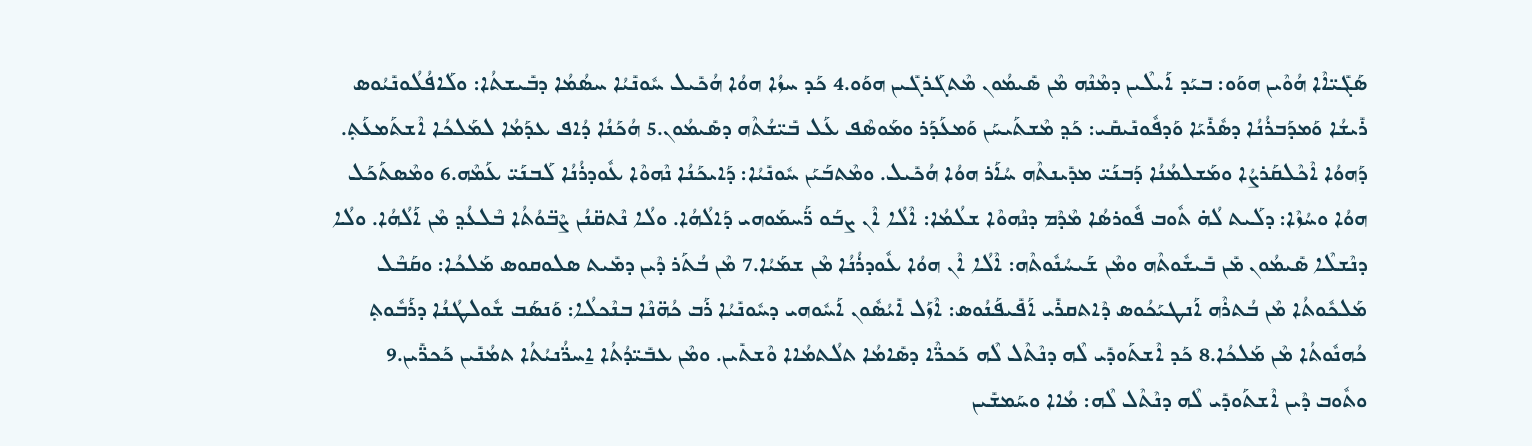ܣܰܓܺܝ̈ܐܶܐ ܗܳܘܶܝܢ ܗܘܰܘ: ܒܝܰܕ ܐܰܝܠܶܝܢ ܕܡܶܢܶܗ ܡܶܢ ܣܺܝܡܳܘܢ ܡܶܬܓܰܪܓܺܝܢ ܗܘܰܘ.4 ܟܰܕ ܚܙܳܐ ܗܘܳܐ ܗܳܟܺܝܠ ܚܽܘܢܺܝܳܐ ܚܣܳܡܳܐ ܕܒܺܝܫܬܳܐ: ܘܠܰܐܦܳܠܳܘܢܺܝܳܘܣ ܪܺܝܫܳܐ ܘܰܡܕܰܒܪܳܢܳܐ ܕܣܽܪܺܝܰܐ ܘܰܕܦܽܘܢܺܝܩܺܝ: ܟܰܕ݂ ܡܶܫܬܰܝܚܰܢ ܘܰܡܥܰܕܰܪ ܘܡܰܘܣܶܦ ܥܰܠ ܒܺܝ̈ܫܳܬܶܗ ܕܣܺܝܡܳܘܢ.5 ܗܳܟܰܢܳܐ ܕܳܐܦ ܥܕܰܡܳܐ ܠܡܰܠܟܳܐ ܐܶܫܬܰܡܥܰܬ݂. ܕܰܗܘܳܐ ܐܶܟܶܠܩܰܪܨܳܐ ܘܡܰܫܠܡܳܢܳܐ ܕܰܒܢܰܝ̈ ܡܕܺܝܢܬܶܗ ܚܳܐܰܪ ܗܘܳܐ ܗܳܟܺܝܠ. ܘܡܶܬܒܰܝܰܢ ܚܽܘܢܺܝܳܐ: ܕܰܐܝܟܰܢܳܐ ܢܶܗܘܶܐ ܥܽܘܕܪܳܢܳܐ ܠܰܒܢܰܝ̈ ܥܰܡܶܗ.6 ܘܡܶܣܬܰܟܰܠ ܗܘܳܐ ܘܚܳܙܶܐ: ܕܠܰܝܬ ܠܳܗ̇ ܬܽܘܒ ܦܽܘܪܣܳܐ ܡܶܕܶܡ ܕܢܶܗܘܶܐ ܫܠܳܡܳܐ: ܐܶܠܳܐ ܐܶܢ ܨܒܰܘ ܖ̈ܰܚܡܰܘܗܝ ܕܰܐܠܳܗܳܐ. ܘܠܳܐ ܢܶܬܩ̈ܢܳܢ ܨܶܒ̈ܘܳܬܳܐ ܒܶܠܥܳܕ݂ ܡܶܢ ܐܰܠܳܗܳܐ. ܘܠܳܐ ܕܢܶܫܠܶܐ ܣܺܝܡܳܘܢ ܡܺܢ ܒܺܝܫܽܘܬܶܗ ܘܡܶܢ ܫܰܝܚܳܢܽܘܬܶܗ: ܐܶܠܳܐ ܐܶܢ ܗܘܳܐ ܥܽܘܕܪܳܢܳܐ ܡܶܢ ܫܡܰܝܳܐ.7 ܡܶܢ ܒܳܬܰܪ ܕܶܝܢ ܕܡܺܝܬ ܣܠܘܩܘܣ ܡܰܠܟܳܐ: ܘܩܰܒܶܠ ܡܰܠܟܽܘܬܳܐ ܡܶܢ ܒܳܬܪܶܗ ܐܰܢܛܝܰܟܳܘܣ ܕܶܐܬܩܪܺܝ ܐܰܦܺܝܦܰܢܳܘܣ: ܐܶܙܰܠ ܐܺܝܳܣܽܘܢ ܐܰܚܽܘܗܝ ܕܚܽܘܢܺܝܳܐ ܪܰܒ ܟܳܗ̈ܢܶܐ ܒܢܶܟܠܳܐ: ܘܰܢܣܰܒ ܫܽܘܠܛܳܢܳܐ ܕܪܰܒܽܘܬ݂ ܟܳܗܢܽܘܬܳܐ ܡܶܢ ܡܰܠܟܳܐ.8 ܟܰܕ ܐܶܫܬܰܘܕܺܝ ܠܶܗ ܕܢܶܬܶܠ ܠܶܗ ܟܰܟܖ̈ܶܐ ܕܣܺܐܡܳܐ ܬܠܳܬܡܳܐܐ ܘܶܫܬܺܝܢ. ܘܡܶܢ ܥܒܺܝ̈ܕܳܬܳܐ ܐ̱ܚܪ̈ܳܢܝܳܬܳܐ ܬܡܳܢܺܝܢ ܟܰܟܪ̈ܺܝܢ.9 ܘܬܽܘܒ ܕܶܝܢ ܐܶܫܬܰܘܕܺܝ ܠܶܗ ܕܢܶܬܶܠ ܠܶܗ: ܡܳܐܐ ܘܚܰܡܫܺܝܢ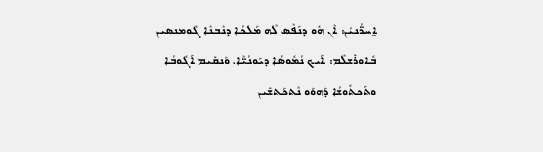ܐ̱ܚܪ̈ܳܢܝܳܢ: ܐܶܢ ܗܽܘ ܕܢܰܦܶܣ ܠܶܗ ܡܰܠܟܳܐ ܕܢܶܒܢܶܐ ܓܽܘܡܢܣܝܢ ܒܽܐܘܪܺܫܠܶܡ: ܐܰܝܟ ܢܳܡܽܘܣܳܐ ܕܝܰܘܢܳܝ̈ܶܐ. ܘܰܢܩܺܝܡ ܐܰܓܽܘܒܳܐ ܘܬܰܟܬܽܘܫܳܐ ܕܰܗܘܰܘ ܢܶܬܟܰܬܫܺܝܢ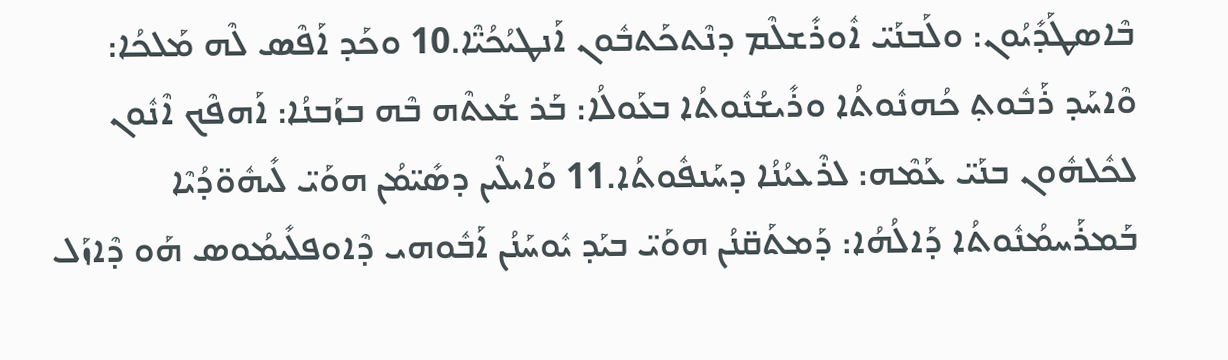ܒܶܐܣܛܰܕܺܝܳܘܢ: ܘܠܰܒܢܰܝ̈ ܐܽܘܪܺܫܠܶܡ ܕܢܶܬܟܰܬܒܽܘܢ ܐܰܢܛܝܳܟܳܝ̈ܶܐ.10 ܘܟܰܕ ܐܰܦܶܣ ܠܶܗ ܡܰܠܟܳܐ: ܘܶܐܚܰܕ ܪܰܒܽܘܬ݂ ܟܳܗܢܽܘܬܳܐ ܘܪܺܝܫܳܢܽܘܬܳܐ ܒܥܰܘܠܳܐ: ܒܰܪ ܫܳܥܬܶܗ ܒܶܗ ܒܙܰܒܢܳܐ: ܐܰܗܦܶܟ ܐܶܢܽܘܢ ܠܟܽܠܗܽܘܢ ܒܢܰܝ̈ ܥܰܡܶܗ: ܠܪܶܥܝܳܢܳܐ ܕܚܰܢܦܽܘܬܳܐ.11 ܘܰܐܝܠܶܝܢ ܕܣܺܝ̈ܡܳܢ ܗܘܰܝ̈ ܠܺܝܗܽܘ̈ܕܳܝܶܐ ܒܰܡܪܰܚܡܳܢܽܘܬܳܐ ܕܰܐܠܳܗܳܐ: ܕܰܡܬܰܩ̈ܢܳܢ ܗܘܰܝ̈ ܒܝܰܕ ܝܽܘܚܰܢܳܢ ܐܰܒܽܘܗܝ ܕܶܐܘܦܠܺܝܡܳܘܣ ܗܰܘ ܕܶܐܙܰܠ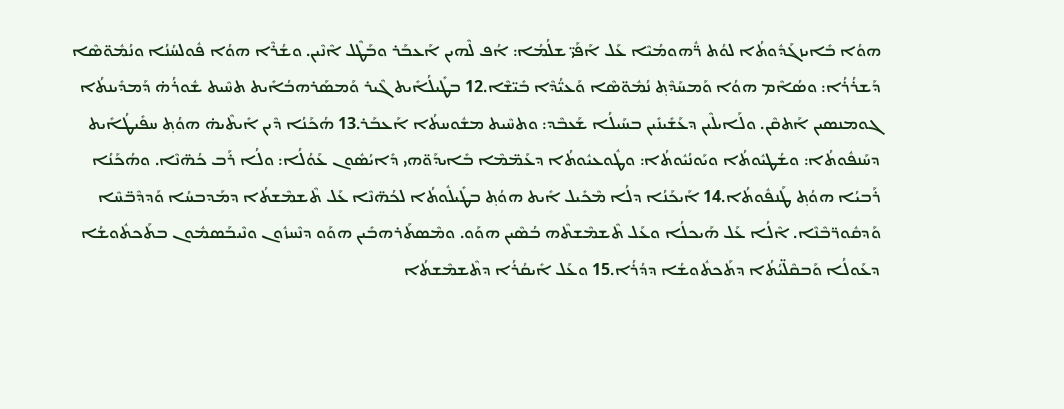ܗܘܳܐ ܒܺܐܝܙܓܰܕܽܘܬܳܐ ܠܘܳܬ ܪ̈ܽܗܘܡܳܝܶܐ ܥܰܠ ܐܰܦܰܝ̈ ܫܠܳܡܳܐ: ܐܳܦ ܠܶܗܝܢ ܐܰܥܒܰܪ ܘܒܰܛܶܠ ܐܶܢܶܝܢ. ܘܫܳܪܶܐ ܗܘܳܐ ܦܽܘܠܚܳܢܳܐ ܘܢܳܡܽܘ̈ܣܶܐ ܕܰܫܪܳܪܳܐ: ܘܣܳܐܶܡ ܗܘܳܐ ܘܰܡܚܰܕܶܬ݂ ܢܳܡܽܘ̈ܣܶܐ ܘܰܥܝ̈ܳܕܶܐ ܒܺܝ̈ܫܶܐ.12 ܒܛܺܝܠܳܐܺܝܬ ܓܶܝܪ ܘܰܡܣܰܪܗܒܳܐܺܝܬ ܬܚܶܝܬ ܫܽܘܪܳܗ̇ ܕܰܡܕܺܝܢܬܳܐ ܓܘܡܢܣܝܢ ܐܰܬܩܶܢ. ܘܠܰܐܝܠܶܝܢ ܕܥܰܫܺܝܢܺܝܢ ܒܚܰܝܠܳܐ ܫܰܥܒܶܕ: ܘܬܚܶܝܬ ܡܫܽܘܚܬܳܐ ܐܰܥܒܰܪ.13 ܗܳܟܰܢܳܐ ܕܶܝܢ ܐܺܝܬܶܝܗ̇ ܗܘܳܬ݂ ܚܦܺܝܛܳܐܺܝܬ ܕܚܰܢܦܽܘܬܳܐ: ܘܫܳܛܝܽܘܬܳܐ ܘܝܰܘܢܳܝܽܘܬܳܐ: ܘܛܽܘܥܝܽܘܬܳܐ ܕܥܰܡ̈ܡܶܐ ܒܺܐܝܕܰܘ̈ܗܝ ܕܺܐܝܳܣܽܘܢ ܥܰܘܳܠܳܐ: ܘܠܳܐ ܪܰܒ ܟܳܗ̈ܢܶܐ. ܘܗܳܟܰܢܳܐ ܪܰܒܝܳܐ ܗܘܳܬ݂ ܛܰܢܦܽܘܬܳܐ.14 ܐܰܝܟܰܢܳܐ ܕܠܳܐ ܡܶܟܺܝܠ ܐܺܝܬ ܗܘܳܬ݂ ܒܛܺܝܠܽܘܬܳܐ ܠܟܳܗ̈ܢܶܐ ܥܰܠ ܬܶܫܡܶܫܬܳܐ ܕܡܰܕܒܚܳܐ ܘܰܕܕܶܒ̈ܚܶܐ ܘܰܕܩܽܘܪ̈ܒܶܢܶܐ. ܐܶܠܳܐ ܥܰܠ ܗܰܝܟܠܳܐ ܘܥܰܠ ܬܶܫܡܶܫܬܶܗ ܒܳܣܶܝܢ ܗܘܰܘ. ܘܡܶܣܬܰܪܗܒܺܝܢ ܗܘܰܘ ܕܢܶܚܙܽܘܢ ܘܢܶܝܒܰܣܡܽܘܢ ܒܬܰܟܬܽܘܫܳܐ ܕܥܰܘܠܳܐ ܘܰܒܩܶܠ̈ܝܳܬܳܐ ܕܬܰܟܬܽܘܫܳܐ ܕܕܳܪܳܐ.15 ܘܥܰܠ ܐܺܝܩܳܪܳܐ ܕܬܶܫܡܶܫܬܳܐ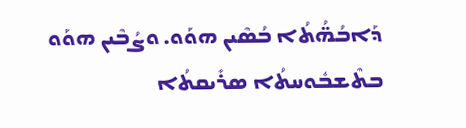ܕܰܐܒܳܗ̈ܳܬܳܐ ܒܳܣܶܝܢ ܗܘܰܘ. ܘܨܳܒܶܝܢ ܗܘܰܘ ܒܬܶܫܒܽܘܚܬܳܐ ܣܪܺܝܩܬܳܐ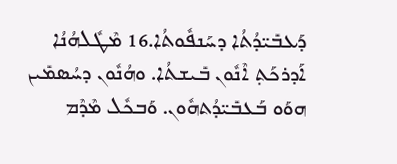ܕܰܥܒܺܝ̈ܕܳܬܳܐ ܕܚܰܢܦܽܘܬܳܐ.16 ܡܶܛܽܠܗܳܢܳܐ ܐܰܕܪܟܰܬ݂ ܐܶܢܽܘܢ ܒܺܝܫܬܳܐ. ܘܗܳܢܽܘܢ ܕܚܳܣܡܺܝܢ ܗܘܰܘ ܒܰܥܒܺܝ̈ܕܳܬܗܽܘܢ. ܘܰܒܟܽܠ ܡܶܕܶܡ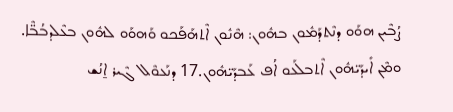ܨܳܒܶܝܢ ܗܘܰܘ ܕܢܶܬܕܰܡܽܘܢ ܒܗܽܘܢ: ܗܶܢܽܘܢ ܐܶܬܗܰܦܰܟܘ ܘܰܗܘܰܘ ܠܗܽܘܢ ܒܥܶܠܕܒܳܒ̈ܶܐ. ܘܡܶܢ ܐܺܝܕܰܝ̈ܗܽܘܢ ܐܶܬܒܠܰܥܘ ܐܳܦ ܥܰܒܕܰܝ̈ܗܽܘܢ.17 ܕܢܰܥܘܶܠ ܓܶܝܪ ܐ̱ܢܳܫ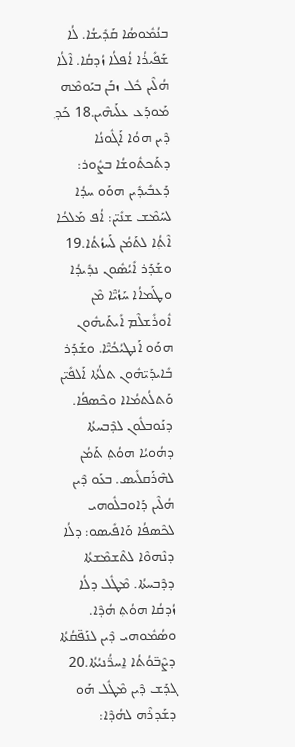ܒܢܳܡܽܘܣܳܐ ܩܰܕܺܝܫܳܐ. ܠܳܐ ܫܰܦܺܝܪܳܐ ܐܳܦܠܳܐ ܙܳܕܩܳܐ. ܐܶܠܳܐ ܗܳܠܶܝܢ ܟܽܠ ܙܒܰܢ ܒܝܰܘܡܶܗ ܡܰܘܕܰܥ ܥܠܰܝܗܶܝܢ.18 ܟܰܕ݂ ܕܶܝܢ ܗܘܳܐ ܐܰܓܽܘܢܳܐ ܕܬܰܟܬܽܘܫܳܐ ܒܨܽܘܪ: ܕܰܥܒܺܝܕܺܝܢ ܗܘܰܘ ܚܕܳܐ ܠܚܰܡܶܫ ܫܢܺܝ̈ܢ: ܐܳܦ ܡܰܠܟܳܐ ܐܶܬ݂ܳܐ ܠܬܰܡܳܢ ܠܰܚܙܳܬܳܐ.19 ܘܫܰܕܰܪ ܐܺܝܳܣܽܘܢ ܢܕܺܝܕܳܐ ܘܛܰܡܐܳܐ ܚܰܙܳܝ̈ܶܐ ܡܶܢ ܐܽܘܪܺܫܠܶܡ ܐܺܝܬܰܝܗܽܘܢ ܗܘܰܘ ܐܰܢܛܝܳܟܳܝ̈ܶܐ. ܘܫܰܕܰܪ ܒܺܐܝܕܰܝ̈ܗܽܘܢ ܬܠܳܬܳܐ ܐܰܠܦܺܝ̈ܢ ܘܰܬܠܳܬܡܳܐܐ ܘܟܶܣܦܳܐ. ܕܢܰܘܒܠܽܘܢ ܠܕܶܒܚܬܳܐ ܕܗܳܘܝܳܐ ܗܘܳܬ݂ ܬܰܡܳܢ ܠܗܶܪܰܩܠܺܝܣ. ܒܥܰܘ ܕܶܝܢ ܗܳܠܶܝܢ ܕܰܐܘܒܠܽܘܗܝ ܠܟܶܣܦܳܐ ܘܰܐܦܺܝܣܘ: ܕܠܳܐ ܕܢܶܗܘܶܐ ܠܬܶܫܡܶܫܬܳܐ ܕܕܶܒܚܬܳܐ. ܡܶܛܽܠ ܕܠܳܐ ܙܳܕܩܳܐ ܗܘܳܬ݂ ܗܳܕܶܐ. ܘܣܳܡܽܘܗܝ ܕܶܝܢ ܠܢܰܦ̈ܩܳܬܳܐ ܕܨܶܒ̈ܘܳܬܳܐ ܐ̱ܚܪ̈ܳܢܝܳܬܳܐ.20 ܓܕܰܫ ܕܶܝܢ ܡܶܛܽܠ ܗܰܘ ܕܫܰܕܪܶܗ ܠܗܳܕܶܐ: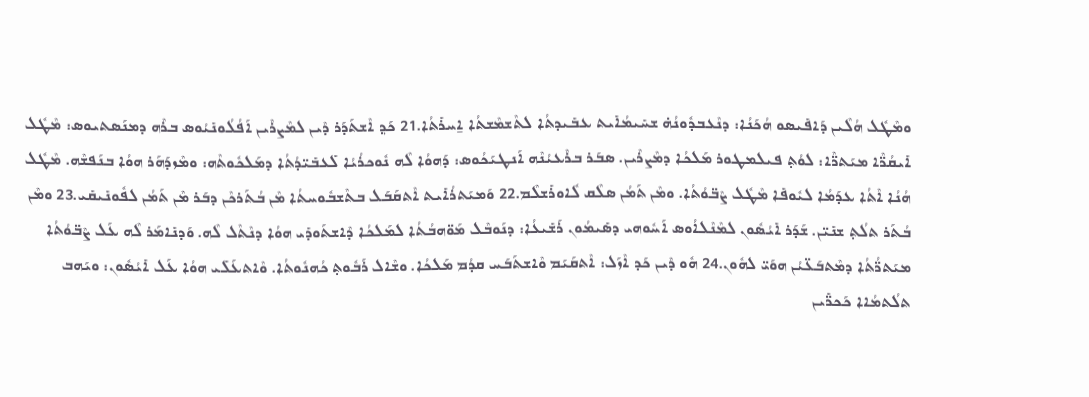ܘܡܶܛܽܠ ܗܳܠܶܝܢ ܕܰܐܦܺܝܣܘ ܗܳܟܰܢܳܐ: ܕܢܶܥܒܕܽܘܢܳܗ̇ ܫܚܺܝܡܳܐܺܝܬ ܥܒܺܝܕܬܳܐ ܠܬܶܫܡܶܫܬܳܐ ܐ̱ܚܪܺܬܳܐ.21 ܟܰܕ݂ ܐܶܫܬܰܕܰܪ ܕܶܝܢ ܠܡܶܨܪܶܝܢ ܐܰܦܳܠܳܘܢܺܝܳܘܣ ܒܪܶܗ ܕܡܢܰܣܬܝܘܣ: ܡܶܛܽܠ ܐܺܝܩܳܖ̈ܶܐ ܡܝܰܬܖ̈ܶܐ: ܠܘܳܬ݂ ܦܝܠܡܛܘܪ ܡܰܠܟܳܐ ܕܡܶܨܪܶܝܢ. ܣܒܰܪ ܒܪܶܥܝܳܢܶܗ ܐܰܢܛܝܰܟܳܘܣ: ܕܰܗܘܳܐ ܠܶܗ ܢܽܘܟܪܳܝܳܐ ܠܺܥܒܺܝ̈ܕܳܬܳܐ ܕܡܰܠܟܽܘܬܶܗ: ܘܡܶܙܕܰܗܰܪ ܗܘܳܐ ܒܢܰܦܫܶܗ. ܡܶܛܽܠ ܗܳܢܳܐ ܐܶܬܳܐ ܥܕܰܡܳܐ ܠܝܽܘܦܺܐ ܡܶܛܽܠ ܨܶܒ̈ܘܳܬܳܐ. ܘܡܶܢ ܬܰܡܳܢ ܣܠܶܩ ܠܽܐܘܪܺܫܠܶܡ.22 ܘܰܡܝܰܬܪܳܐܺܝܬ ܐܶܬܩܰܒܰܠ ܒܬܶܫܒܽܘܚܬܳܐ ܡܶܢ ܒܳܬܰܪܟܶܢ ܕܒܰܪ ܡܶܢ ܬܰܡܳܢ ܠܦܽܘܢܺܝܩܺܝ.23 ܘܡܶܢ ܒܳܬܰܪ ܬܠܳܬ݂ ܫܢܺܝ̈ܢ. ܫܰܕܰܪ ܐܺܝܳܣܽܘܢ ܠܡܶܢܶܠܐܳܘܣ ܐܰܚܽܘܗܝ ܕܣܺܝܡܳܘܢ ܪܰܫܺܝܥܳܐ: ܕܢܰܘܒܶܠ ܡܰܘ̈ܗܒܳܬܳܐ ܠܡܰܠܟܳܐ ܕܶܐܫܬܰܘܕܺܝ ܗܘܳܐ ܕܢܶܬܶܠ ܠܶܗ. ܘܰܕܢܺܐܡܰܪ ܠܶܗ ܥܰܠ ܨܶܒ̈ܘܳܬܳܐ ܡܝܰܬܪ̈ܳܬܳܐ ܕܡܶܬܒܰܥ̈ܝܳܢ ܗܘܰܝ̈ ܠܗܽܘܢ.24 ܗܽܘ ܕܶܝܢ ܟܰܕ ܐܶܙܰܠ: ܐܶܬܩܰܝܰܡ ܘܶܐܫܬܰܒܰܚ ܩܕܳܡ ܡܰܠܟܳܐ. ܘܫܶܐܠ ܪܰܒܽܘܬ݂ ܟܳܗܢܽܘܬܳܐ. ܘܶܐܬܥܰܠܺܝ ܗܘܳܐ ܥܰܠ ܐܺܝܳܣܽܘܢ: ܘܝܰܗܒ ܬܠܳܬܡܳܐܐ ܟܰܟܪ̈ܺܝܢ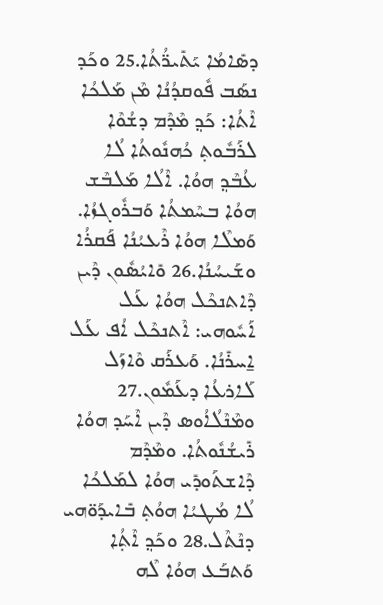ܕܣܺܐܡܳܐ ܝܰܬܺܝܪ̈ܳܬܳܐ.25 ܘܟܰܕ ܢܣܰܒ ܦܽܘܩܕܳܢܳܐ ܡܶܢ ܡܰܠܟܳܐ ܐܶܬܳܐ: ܟܰܕ݂ ܡܶܕܶܡ ܕܫܳܘܶܐ ܠܪܰܒܽܘܬ݂ ܟܳܗܢܽܘܬܳܐ ܠܳܐ ܥܳܒܶܕ݂ ܗܘܳܐ. ܐܶܠܳܐ ܡܰܠܒܶܫ ܗܘܳܐ ܒܚܶܡܬܳܐ ܘܰܒܪܽܘܓܙܳܐ. ܘܰܡܠܶܐ ܗܘܳܐ ܪܶܥܝܳܢܳܐ ܦܰܩܪܳܐ ܘܫܰܝܚܳܢܳܐ.26 ܘܺܐܝܳܣܽܘܢ ܕܶܝܢ ܕܶܐܬܢܟܶܠ ܗܘܳܐ ܥܰܠ ܐܰܚܽܘܗܝ: ܐܶܬܢܟܶܠ ܐܳܦ ܥܰܠ ܐ̱ܚܪܺܢܳܐ. ܘܰܥܪܰܩ ܘܶܐܙܰܠ ܠܰܐܪܥܳܐ ܕܥܰܡܽܘܢ.27 ܘܡܶܢܶܠܳܐܳܘܣ ܕܶܝܢ ܐܶܚܰܕ ܗܘܳܐ ܪܺܝܫܳܢܽܘܬܳܐ. ܘܡܶܕܶܡ ܕܶܐܫܬܰܘܕܺܝ ܗܘܳܐ ܠܡܰܠܟܳܐ ܠܳܐ ܡܳܛܝܳܐ ܗܘܳܬ݂ ܒܺܐܝܕܰܘ̈ܗܝ ܕܢܶܬܶܠ.28 ܘܟܰܕ݂ ܐܶܬ݂ܳܐ ܘܰܬܒܰܥ ܗܘܳܐ ܠܶܗ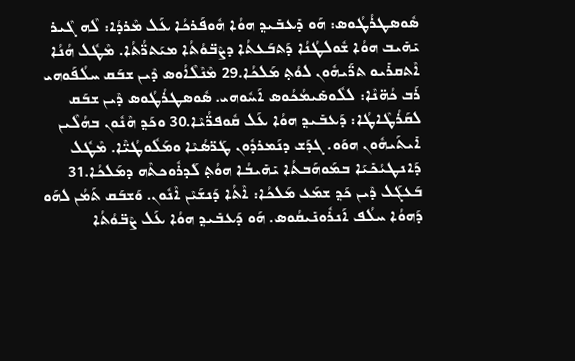ܣܽܘܣܛܪܳܛܳܘܣ: ܗܰܘ ܕܺܥܒܺܝܕ݂ ܗܘܳܐ ܗܽܘܦܰܪܟܳܐ ܥܰܠ ܡܶܪܕܳܐ: ܠܶܗ ܓܶܝܪ ܝܺܗܺܝܒ ܗܘܳܐ ܫܽܘܠܛܳܢܳܐ ܕܰܬܒܰܥܬܳܐ ܕܨܶܒ̈ܘܳܬܳܐ ܡܝܰܬܪ̈ܳܬܳܐ. ܡܶܛܽܠ ܗܳܢܳܐ ܐܶܬܩܪܺܝܘ ܬܖ̈ܰܝܗܽܘܢ ܠܘܳܬ݂ ܡܰܠܟܳܐ.29 ܡܶܢܶܠܶܐܳܘܣ ܕܶܝܢ ܫܒܰܩ ܚܠܳܦܰܘܗܝ ܪܰܒ ܟܳܗ̈ܢܶܐ: ܠܠܽܘܣܺܝܡܳܟܳܘܣ ܐܰܚܽܘܗܝ. ܣܽܘܣܛܪܳܛܳܘܣ ܕܶܝܢ ܫܒܰܩ ܠܩܰܪܳܛܶܐܛܳܐ: ܕܰܥܒܺܝܕ݂ ܗܘܳܐ ܥܰܠ ܩܽܘܦܪ̈ܳܝܶܐ.30 ܘܟܰܕ݂ ܗܶܢܽܘܢ ܒܗܳܠܶܝܢ ܐܺܝܬܰܝܗܽܘܢ ܗܘܰܘ. ܓܕܰܫ ܕܢܰܡܪܕܽܘܢ ܛܰܪ̈ܣܳܝܶܐ ܘܡܰܠܽܘܛܳܝ̈ܶܐ. ܡܶܛܽܠ ܕܰܐܢܛܝܳܟܺܝܰܐ ܒܡܰܘܗܰܒܬܳܐ ܝܺܗܺܝܒܳܐ ܗܘܳܬ݂ ܠܰܕܪܽܘܟܬܶܗ ܕܡܰܠܟܳܐ.31 ܒܰܥܓܰܠ ܕܶܝܢ ܟܰܕ݂ ܫܡܰܥ ܡܰܠܟܳܐ: ܐܶܬܳܐ ܕܰܢܫܰܝܶܢ ܐܶܢܽܘܢ. ܘܰܫܒܰܩ ܬܰܡܳܢ ܠܗܰܘ ܕܰܗܘܳܐ ܚܠܳܦ ܐܰܢܪܽܘܢܺܝܩܳܘܣ. ܗܰܘ ܕܰܥܒܺܝܕ݂ ܗܘܳܐ ܥܰܠ ܨܶܒ̈ܘܳܬܳܐ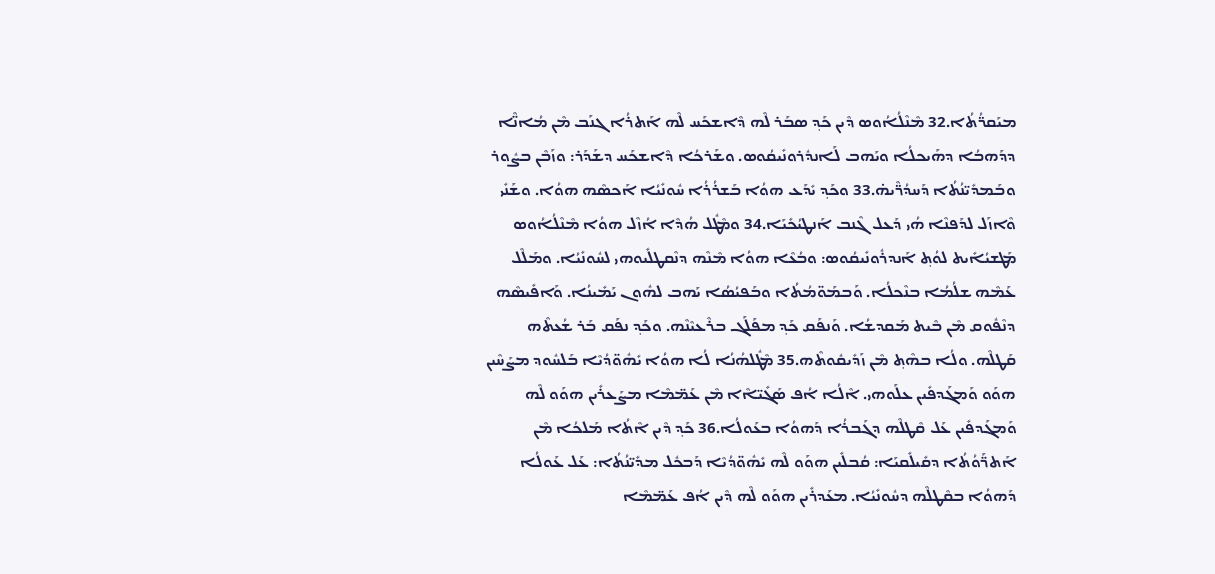ܡܝܰܩܪ̈ܳܬܳܐ.32 ܡܶܢܶܠܳܐܳܘܣ ܕܶܝܢ ܟܰܕ݂ ܣܒܰܪ ܠܶܗ ܕܶܐܫܟܰܚ ܠܶܗ ܐܰܬܪܳܐ ܓܢܰܒ ܡܶܢ ܡܳܐܢ̈ܶܐ ܕܕܰܗܒܳܐ ܕܗܰܝܟܠܳܐ ܘܝܰܗܒ ܠܰܐܢܕܽܪܘܢܺܝܩܳܘܣ. ܘܫܰܪܟܳܐ ܕܶܐܫܟܰܚ ܕܫܰܕܰܪ: ܘܙܰܒܶܢ ܒܨܽܘܪ ܘܒܰܡܕܺܝ̈ܢܳܬܳܐ ܕܰܚܕܳܪ̈ܶܝܗ̇.33 ܘܟܰܕ݂ ܝܺܕܰܥ ܗܘܳܐ ܒܰܫܪܳܪܳܐ ܚܽܘܢܺܝܳܐ ܐܰܟܣܶܗ ܗܘܳܐ. ܘܫܰܢܺܝ ܘܶܐܙܰܠ ܠܕܰܦܢܶܐ ܗܳܝ ܕܰܥܠ ܓܶܢܒ ܐܰܢܛܝܳܟܺܝܰܐ.34 ܘܡܶܛܽܠ ܗܳܕܶܐ ܐܳܙܶܠ ܗܘܳܐ ܡܶܢܶܠܳܐܳܘܣ ܡܰܛܫܝܳܐܺܝܬ ܠܘܳܬ݂ ܐܰܢܕܪܽܘܢܺܝܩܳܘܣ: ܘܒܳܥܶܐ ܗܘܳܐ ܡܶܢܶܗ ܕܢܶܩܛܠܺܝܘܗܝ ܠܚܽܘܢܺܝܳܐ. ܘܡܰܠܶܠ ܥܰܡܶܗ ܫܠܳܡܳܐ ܒܢܶܟܠܳܐ. ܘܰܒܡܰܘ̈ܡܳܬܳܐ ܘܒܰܦܝܳܣܳܐ ܝܰܗܒ ܠܗܽܘܢ ܝܰܡܺܝܢܳܐ. ܘܰܐܦܺܝܣܶܗ ܕܢܶܦܽܘܩ ܡܶܢ ܒܶܝܬ ܡܰܩܕܫܳܐ. ܘܰܢܦܰܩ ܟܰܕ݂ ܡܦܰܠܰܓ ܒܪܶܥܝܶܢܶܗ. ܘܟܰܕ݂ ܢܦܰܩ ܒܰܪ ܫܳܥܬܶܗ ܩܰܛܠܶܗ. ܘܠܳܐ ܒܗܶܬ݂ ܡܶܢ ܙܰܕܺܝܩܽܘܬܶܗ.35 ܡܶܛܽܠܗܳܢܳܐ ܠܳܐ ܗܘܳܐ ܝܺܗܽܘ̈ܕܳܝܶܐ ܒܰܠܚܽܘܕ ܡܨܰܚܶܝܢ ܗܘܰܘ ܘܰܡܓܰܕܦܺܝܢ ܥܠܰܘܗܝ. ܐܶܠܳܐ ܐܳܦ ܣܰܓܺܝ̈ܐܶܐ ܡܶܢ ܥܰܡ̈ܡܶܐ ܡܨܰܥܪܺܝܢ ܗܘܰܘ ܠܶܗ ܘܰܡܓܰܕܦܺܝܢ ܥܰܠ ܩܶܛܠܶܗ ܕܓܰܒܪܳܐ ܕܰܗܘܳܐ ܒܥܰܘܠܳܐ.36 ܟܰܕ݂ ܕܶܝܢ ܐܶܬܳܐ ܡܰܠܟܳܐ ܡܶܢ ܐܰܬܖ̈ܰܘܳܬܳܐ ܕܩܺܝܠܺܩܝܰܐ: ܩܳܒܠܺܝܢ ܗܘܰܘ ܠܶܗ ܝܺܗܽܘ̈ܕܳܝܶܐ ܕܰܒܟܽܠ ܡܕܺܝ̈ܢܳܬܳܐ: ܥܰܠ ܥܰܘܠܳܐ ܕܰܗܘܳܐ ܒܩܶܛܠܶܗ ܕܚܽܘܢܺܝܳܐ. ܡܥܰܕܪܺܝܢ ܗܘܰܘ ܠܶܗ ܕܶܝܢ ܐܳܦ ܥܰܡ̈ܡܶܐ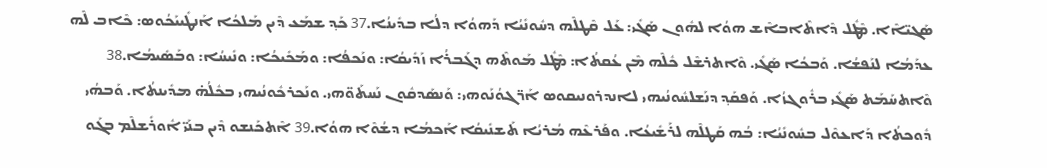ܣܰܓܝ̈ܐܶܐ. ܡܶܛܽܠ ܕܶܐܬܶܐܒܐܶܫ ܗܘܳܐ ܠܗܽܘܢ ܣܰܓܺܝ: ܥܰܠ ܩܶܛܠܶܗ ܕܚܽܘܢܺܝܳܐ ܕܰܗܘܳܐ ܕܠܳܐ ܒܕܺܝܢܳܐ.37 ܟܰܕ݂ ܫܡܰܥ ܕܶܝܢ ܡܰܠܟܳܐ ܐܰܢܛܺܝܝܰܟܳܘܣ: ܟܶܐܒ ܠܶܗ ܥܕܰܡܳܐ ܠܢܰܦܫܳܐ. ܘܰܒܟܳܐ ܣܰܓܺܝ. ܘܶܐܬܪܫܶܠ ܟܽܠܶܗ ܡܶܢ ܥܳܩܬܳܐ: ܡܶܛܽܠ ܡܰܘܬܶܗ ܕܓܰܒܪܳܐ ܙܰܕܺܝܩܳܐ: ܘܢܰܟܦܳܐ: ܘܡܰܟܺܝܟܳܐ: ܘܢܺܝܚܳܐ: ܘܒܰܣܺܝܡܳܐ.38 ܘܶܐܬܚܰܡܰܬ ܣܰܓܺܝ ܒܪܽܘܓܙܳܐ. ܘܰܦܩܰܕ݂ ܕܢܰܫܠܚܽܘܢܳܝܗܝ ܠܐܢܕܪܘܢܝܩܘܣ ܐܰܪ̈ܓܘܳܢܰܘܗܝ: ܘܰܢܣܰܕܩܽܘܢ ܢܰܚܬܰܘ̈ܗܝ. ܘܢܰܟܪܟܽܘܢܳܝܗܝ ܒܟܽܠܳܗ̇ ܡܕܺܝܢܬܳܐ. ܘܰܒܗܳܝ ܕܽܘܟܬܳܐ ܕܰܐܥܘܶܠ ܒܚܽܘܢܺܝܳܐ: ܒܳܗ ܩܰܛܠܶܗ ܠܪܰܫܺܝܥܳܐ. ܘܦܰܪܥܶܗ ܡܳܪܝܳܐ ܬܰܫܢܺܝܩܳܐ ܐܰܟܡܳܐ ܕܫܳܘܶܐ ܗܘܳܐ.39 ܐܶܬܟܰܢܫܘ ܕܶܝܢ ܒܢܰܝ̈ ܐܽܘܪܺܫܠܶܡ ܒܓܰܘ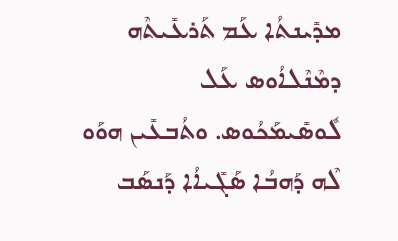ܡܕܺܝܢܬܳܐ ܥܰܡ ܬܰܪܥܺܝܬܶܗ ܕܡܶܢܶܠܐܳܘܣ ܥܰܠ ܠܽܘܣܺܝܡܰܟܳܘܣ. ܘܬܳܒܥܺܝܢ ܗܘܰܘ ܠܶܗ ܕܰܗܒܳܐ ܣܰܓܺܝܐܳܐ ܕܰܢܣܰܒ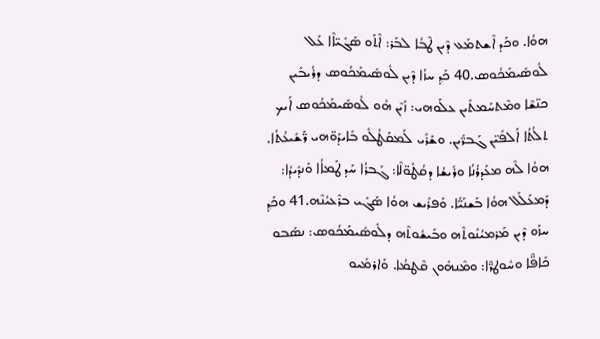ܗܘܳܐ. ܘܟܰܕ ܐܶܫܬܡܰܥ ܕܶܝܢ ܛܶܒܳܐ ܠܒܰܪ: ܐܶܬܰܘ ܣܰܓܺܝ̈ܐܶܐ ܥܰܠ ܠܽܘܣܺܝܡܰܟܳܘܣ.40 ܟܰܕ݂ ܚܙܳܐ ܕܶܝܢ ܠܽܘܣܺܝܡܰܟܳܘܣ ܕܪܳܝܒܺܝܢ ܟܢ̈ܫܶܐ ܘܡܶܬܚܰܡܬܺܝܢ ܥܠܰܘܗܝ: ܙܰܝܶܢ ܗܽܘ ܠܽܘܣܺܝܡܰܟܳܘܣ ܐܰܝܟ ܬܠܳܬܳܐ ܐܰܠܦܺܝ̈ܢ ܓܰܒܪ̈ܺܝܢ. ܘܫܰܪܺܝ ܠܰܡܩܰܛܳܠܽܘ ܒܺܐܝܕܰܘ̈ܗܝ ܖ̈ܰܫܺܝܥܳܬܳܐ. ܗܘܳܐ ܠܶܗ ܡܥܰܕܪܳܢܳܐ ܘܪܺܝܫܳܐ ܕܩܳܛܽܘ̈ܠܶܐ: ܓܰܒܪܳܐ ܚܰܕ ܛܰܡܐܳܐ ܘܰܢܕܺܝܕܳܐ: ܕܰܡܥܰܠܰܠ ܗܘܳܐ ܒܰܫܢܰܝ̈ܳܐ. ܘܰܦܪܺܝܫ ܗܘܳܐ ܣܰܓܺܝ ܒܪܶܥܝܳܢܶܗ.41 ܘܟܰܕ݂ ܚܙܰܘ ܕܶܝܢ ܡܰܪܡܝܳܢܽܘܬܶܗ ܘܒܺܝܫܽܘܬܶܗ ܕܠܽܘܣܺܝܡܰܟܳܘܣ: ܢܣܰܒܘ ܟܺܐܦ̈ܶܐ ܘܚܽܘܛܖ̈ܶܐ: ܘܡܶܢܗܽܘܢ ܩܶܛܡܳܐ. ܘܰܐܪܡܺܝܘ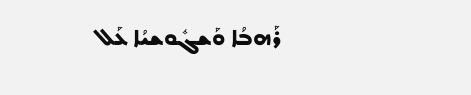ܪܰܗܒܳܐ ܘܰܫܓܽܘܫܝܳܐ ܥܰܠ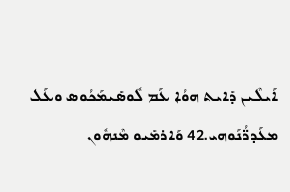ܐܰܝܠܶܝܢ ܕܺܐܝܬ ܗܘܳܐ ܥܰܡ ܠܽܘܣܺܝܡܰܟܳܘܣ ܘܥܰܠ ܡܥܰܕܪ̈ܳܢܰܘܗܝ.42 ܘܰܐܪܡܺܝܘ ܡܶܢܗܽܘܢ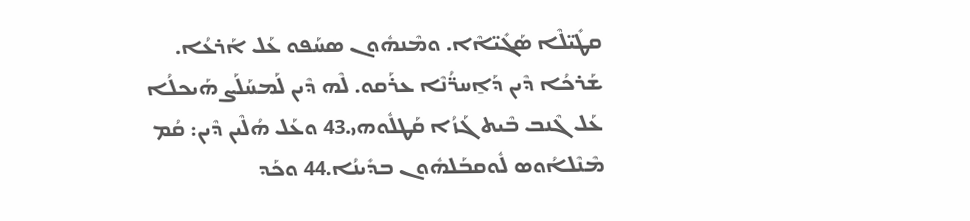ܩܛܺܝ̈ܠܶܐ ܣܰܓܺܝ̈ܐܶܐ. ܘܡܶܢܗܽܘܢ ܣܚܰܦܘ ܥܰܠ ܐܰܪܥܳܐ. ܫܰܪܟܳܐ ܕܶܝܢ ܕܰܐ̱ܚܪ̈ܳܢܶܐ ܥܪܰܩܘ. ܠܶܗ ܕܶܝܢ ܠܰܡܚܰܠܰܨ ܗܰܝܟܠܳܐ ܥܰܠ ܓܶܢܒ ܒܶܝܬ ܓܰܙܳܐ ܩܰܛܠܽܘܗܝ.43 ܘܥܰܠ ܗܳܠܶܝܢ ܕܶܝܢ: ܩܳܡ ܡܶܢܶܠܐܳܘܣ ܠܽܘܩܒܰܠܗܽܘܢ ܒܕܺܝܢܳܐ.44 ܘܟܰܕ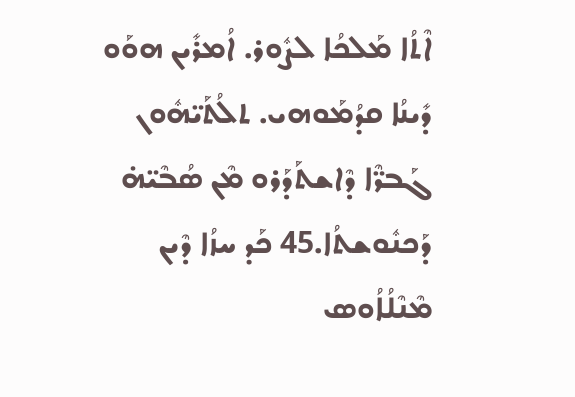ܐܶܬܳܐ ܡܰܠܟܳܐ ܠܨܽܘܪ. ܐܳܡܪܺܝܢ ܗܘܰܘ ܕܺܝܢܳܐ ܩܕܳܡܰܘܗܝ. ܬܠܳܬܰܝ̈ܗܽܘܢ ܓܰܒܖ̈ܶܐ ܕܶܐܫܬܰܕܰܪܘ ܡܶܢ ܣܳܒܶܝ̈ܗ̇ ܕܰܟܢܽܘܫܬܳܐ.45 ܟܰܕ ܚܙܳܐ ܕܶܝܢ ܡܶܢܶܠܳܐܳܘܣ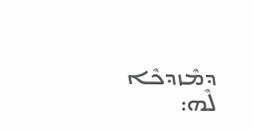ܕܡܶܙܕܟܶܐ ܠܶܗ: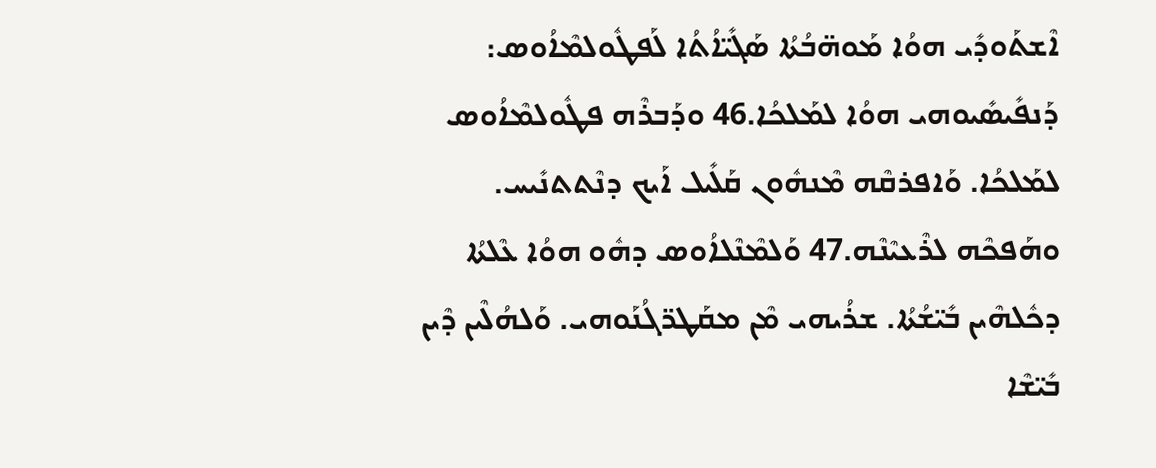ܐܶܫܬܰܘܕܺܝ ܗܘܳܐ ܡܰܘܗ̈ܒܳܬܳܐ ܣܰܓܺܝ̈ܐܳܬܳܐ ܠܰܦܛܽܘܠܡܶܐܳܘܣ: ܕܰܢܦܺܝܣܺܝܘܗܝ ܗܘܳܐ ܠܡܰܠܟܳܐ.46 ܘܕܰܒܪܶܗ ܦܛܽܘܠܡܶܐܳܘܣ ܠܡܰܠܟܳܐ. ܘܰܐܦܪܩܶܗ ܡܶܢܗܽܘܢ ܩܰܠܺܝܠ ܐܰܝܟ ܕܢܶܬܬܢܺܝܚ. ܘܗܰܦܟܶܗ ܠܪܶܥܝܶܢܶܗ.47 ܘܰܠܡܶܢܶܠܐܳܘܣ ܕܗܽܘ ܗܘܳܐ ܥܶܠܬܳܐ ܕܟܽܠܗܶܝܢ ܒܺܝ̈ܫܳܬܳܐ. ܫܪܳܝܗܝ ܡܶܢ ܡܩܰܛܪ̈ܓܳܢܰܘܗܝ. ܘܰܠܗܳܠܶܝܢ ܕܶܝܢ ܒܺܝ̈ܫܶܐ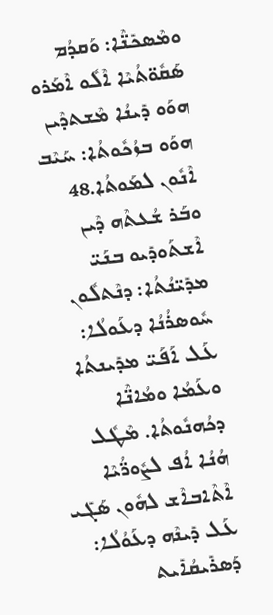ܘܡܶܣܟܺܢ̈ܶܐ: ܘܰܩܕܳܡ ܣܰܩܽܘ̈ܬܳܝܶܐ ܐܶܠܽܘ ܐܶܡܰܪܘ ܗܘܰܘ ܕܺܝܢܳܐ ܡܶܫܬܕܶܝܢ ܗܘܰܘ ܒܙܳܟܽܘܬܳܐ: ܚܰܝܶܒ ܐܶܢܽܘܢ ܠܡܰܘܬܳܐ.48 ܘܒܰܪ ܫܳܥܬܶܗ ܕܶܝܢ ܐܶܫܬܰܘܕܺܝܘ ܒܢܰܝ̈ ܡܕܺܝ̈ܢܳܬܳܐ: ܕܢܶܬܠܽܘܢ ܚܽܘܣܪܳܢܳܐ ܕܥܰܘܠܳܐ: ܥܰܠ ܐܰܦܰܝ̈ ܡܕܺܝܢܬܳܐ ܘܥܰܡܳܐ ܘܡܳܐܢ̈ܶܐ ܕܟܳܗܢܽܘܬܳܐ. ܡܶܛܽܠ ܗܳܢܳܐ ܐܳܦ ܠܨܽܘܪ̈ܳܝܶܐ ܐܶܬܶܐܒܐܶܫ ܠܗܽܘܢ ܣܰܓܺܝ ܥܰܠ ܕܺܝܢܶܗ ܕܥܰܘܳܠܳܐ: ܕܰܣܪܺܝܩܳܐܺܝܬ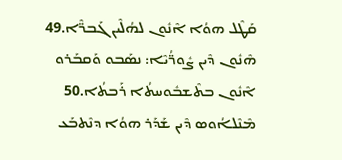ܩܰܛܶܠ ܗܘܳܐ ܐܶܢܽܘܢ ܠܗܳܠܶܝܢ ܓܰܒܖ̈ܶܐ.49 ܗܶܢܽܘܢ ܕܶܝܢ ܨܽܘܪ̈ܳܝܶܐ: ܢܣܰܒܘ ܘܰܩܒܰܪܘ ܐܶܢܽܘܢ ܒܬܶܫܒܽܘܚܬܳܐ ܪܰܒܬܳܐ.50 ܡܶܢܶܠܐܳܘܣ ܕܶܝܢ ܫܰܕܰܪ ܗܘܳܐ ܕܢܶܬܒܰܥ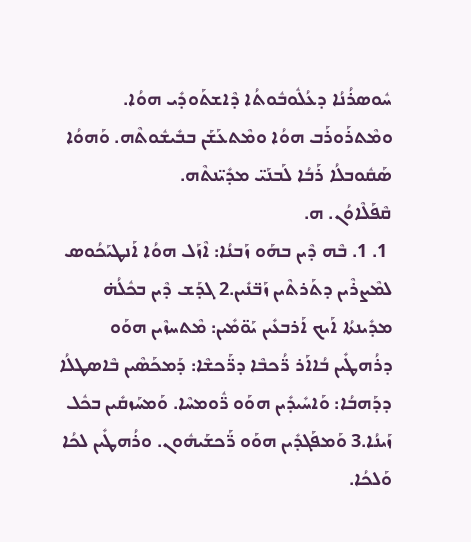ܚܽܘܣܪܳܢܳܐ ܕܥܳܠܽܘܒܽܘܬܳܐ ܕܶܐܫܬܰܘܕܺܝ ܗܘܳܐ. ܘܡܶܬܪܰܘܪܰܒ ܗܘܳܐ ܘܡܶܬܥܰܫܰܢ ܒܒܺܝܫܽܘܬܶܗ. ܘܰܗܘܳܐ ܣܰܩܽܘܒܠܳܐ ܪܰܒܳܐ ܠܰܒܢܰܝ̈ ܡܕܺܝ̈ܢܬܶܗ.
ܩܶܦܰܠܶܐܘܳܢ. ܗ.
 1. 1. ܒܶܗ ܕܶܝܢ ܒܗܰܘ ܙܰܒܢܳܐ: ܐܶܙܰܠ ܗܘܳܐ ܐܰܢܛܝܰܟܳܘܣ ܠܡܶܨܪܶܝܢ ܕܬܰܪܬܶܝܢ ܙܰܒ̈ܢܺܝܢ.2 ܓܕܰܫ ܕܶܝܢ ܒܟܽܠܳܗ̇ ܡܕܺܝܢܬܳܐ ܐܰܝܟ ܐܰܪܒܥܺܝܢ ܝܰܘ̈ܡܺܝܢ: ܡܶܬܚܙܶܝܢ ܗܘܰܘ ܕܪܳܗܛܺܝܢ ܒܳܐܐܰܪ ܪ̈ܳܟܒܶܐ ܕܖ̈ܰܟܫܶܐ: ܕܰܡܟܰܣܶܝܢ ܒܶܐܣܛܠܳܐ ܕܕܰܗܒܳܐ: ܘܰܐܚܺܝܕܺܝܢ ܗܘܰܘ ܪ̈ܽܘܡܚܶܐ. ܘܰܡܚܰܙܩܺܝܢ ܒܟܽܠ ܙܰܝܢܳܐ.3 ܘܰܡܦܰܓܕܺܝܢ ܗܘܰܘ ܖ̈ܰܟܫܰܝܗܽܘܢ. ܘܪܳܗܛܺܝܢ ܠܟܳܐ ܘܰܠܟܳܐ.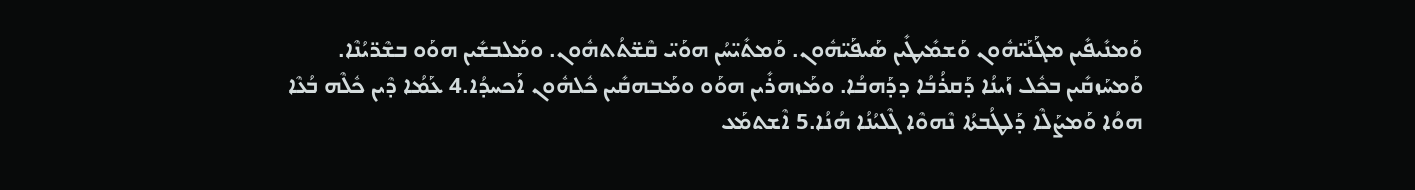ܘܰܡܢܺܝܦܺܝܢ ܡܓܰܢܰܝ̈ܗܽܘܢ ܘܰܫܡܺܝܛܺܝܢ ܣܰܝܦܰܝ̈ܗܽܘܢ. ܘܰܡܬܺܝ̈ܚܳܢ ܗܘܰܝ̈ ܩܶܫ̈ܬܳܬܗܽܘܢ. ܘܡܰܠܒܫܺܝܢ ܗܘܰܘ ܒܫܶܪ̈ܝܳܢܶܐ. ܘܰܡܚܰܙܩܺܝܢ ܒܟܽܠ ܙܰܝܢܳܐ ܕܰܩܪܳܒܳܐ ܕܕܰܗܒܳܐ. ܘܡܰܙܗܪܺܝܢ ܗܘܰܘ ܘܡܰܒܗܩܺܝܢ ܟܽܠܗܽܘܢ ܐܰܟܚܕܳܐ.4 ܥܰܡܳܐ ܕܶܝܢ ܟܽܠܶܗ ܒܳܥܶܐ ܗܘܳܐ ܘܰܡܨܰܠܶܐ ܕܰܠܛܳܒܬܳܐ ܢܶܗܘܶܐ ܓܶܠܝܳܢܳܐ ܗܳܢܳܐ.5 ܐܶܫܬܡܰܥ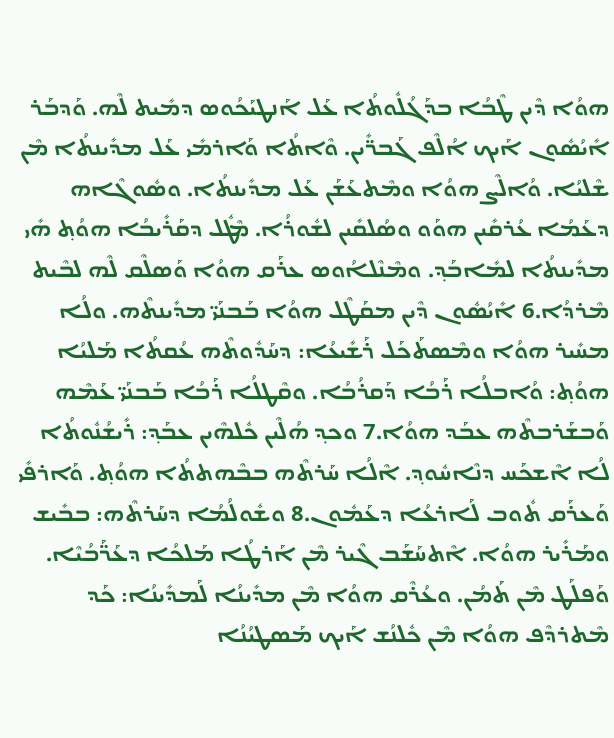ܗܘܳܐ ܕܶܝܢ ܛܶܒܳܐ ܒܕܰܓܳܠܽܘܬܳܐ ܥܰܠ ܐܰܢܛܝܰܟܳܘܣ ܕܡܺܝܬ ܠܶܗ. ܘܰܕܒܰܪ ܐܺܝܳܣܽܘܢ ܐܰܝܟ ܐܳܠܶܦ ܓܰܒܪ̈ܺܝܢ. ܘܶܐܬܳܐ ܘܰܐܪܡܺܝ ܥܰܠ ܡܕܺܝܢܬܳܐ ܡܶܢ ܫܶܠܝܳܐ. ܘܳܐܠܶܨ ܗܘܳܐ ܘܡܶܬܥܰܫܰܢ ܥܰܠ ܡܕܺܝܢܬܳܐ. ܘܣܽܘܓܶܐܗ ܕܥܰܡܳܐ ܥܳܪܩܺܝܢ ܗܘܰܘ ܘܣܳܠܩܺܝܢ ܠܫܽܘܪܳܐ. ܡܶܛܽܠ ܕܩܰܪܺܝܒܳܐ ܗܘܳܬ݂ ܗܺܝ ܡܕܺܝܢܬܳܐ ܠܡܺܐܒܰܕ݂. ܘܡܶܢܶܠܐܳܘܣ ܥܪܰܩ ܗܘܳܐ ܘܰܣܠܶܩ ܠܶܗ ܠܒܶܝܬ ܡܶܪܕܳܐ.6 ܐܺܝܳܣܽܘܢ ܕܶܝܢ ܡܩܰܛܶܠ ܗܘܳܐ ܒܰܒܢܰܝ̈ ܡܕܺܝܢܬܶܗ. ܘܠܳܐ ܡܚܺܝܪ ܗܘܳܐ ܘܡܶܣܬܰܟܰܠ ܪܰܫܺܝܥܳܐ: ܕܚܰܕܽܘܬܶܗ ܥܳܩܬܳܐ ܡܰܠܝܳܐ ܗܘܳܬ݂: ܘܳܐܒܠܳܐ ܪܰܒܳܐ ܕܰܩܪܳܒܳܐ. ܘܩܶܛܠܳܐ ܪܰܒܳܐ ܒܰܒܢܰܝ̈ ܥܰܡܶܗ ܘܰܒܫܰܪܒܬܶܗ ܥܒܰܕ ܗܘܳܐ.7 ܘܟܕ݂ ܗܳܠܶܝܢ ܟܽܠܗܶܝܢ ܥܒܰܕ݂: ܪܺܝܫܳܢܽܘܬܳܐ ܠܳܐ ܐܶܫܟܰܚ ܕܢܶܐܚܽܘܕ݂. ܐܶܠܳܐ ܚܰܪܬܶܗ ܒܒܶܗܬܬܳܐ ܗܘܳܬ݂. ܘܰܐܪܦܺܝ ܘܰܥܪܰܩ ܬܽܘܒ ܠܰܐܪܥܳܐ ܕܥܰܡܽܘܢ.8 ܘܫܽܘܠܳܡܳܐ ܕܚܰܪܬܶܗ: ܒܒܺܝܫ ܘܡܰܪܺܝܪ ܗܘܳܐ. ܐܶܬܚܰܫܰܒ ܓܶܝܪ ܡܶܢ ܐܰܪܛܳܐ ܡܰܠܟܳܐ ܕܥܰܖ̈ܰܒܳܝܶܐ. ܘܰܦܠܰܛ ܡܶܢ ܬܰܡܳܢ. ܘܥܳܪܶܩ ܗܘܳܐ ܡܶܢ ܡܕܺܝܢܳܐ ܠܰܡܕܺܝܢܳܐ: ܟܰܕ ܡܶܬܪܕܶܦ ܗܘܳܐ ܡܶܢ ܟܽܠܢܳܫ ܐܰܝܟ ܡܰܣܛܝܳܢܳܐ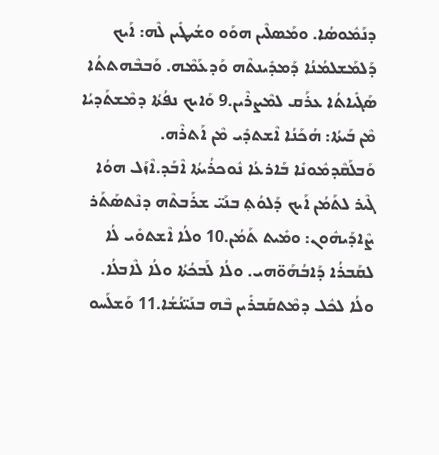ܕܢܰܡܽܘܣܳܐ. ܘܡܰܣܠܶܝܢ ܗܘܰܘ ܘܫܳܝܛܺܝܢ ܠܶܗ: ܐܰܝܟ ܕܰܠܡܰܫܠܡܳܢܳܐ ܕܰܡܕܺܝܢܬܶܗ ܘܰܕܥܰܡܶܗ. ܘܰܒܒܶܗܬܬܳܐ ܣܰܓܺܝܐܬܳܐ ܥܪܰܩ ܠܡܶܨܪܶܝܢ.9 ܘܰܐܝܟ ܢܦܳܬܳܐ ܕܡܶܫܬܰܕܝܳܐ ܡܶܢ ܒܰܝܬܳܐ: ܗܳܟܰܢܳܐ ܐܶܫܬܕܺܝ ܡܶܢ ܐܰܬܪܶܗ. ܘܰܒܠܰܩܶܕܡܽܘܢܺܐ ܒܰܐܪܥܳܐ ܢܽܘܟܪܳܝܬܳܐ ܐܶܒܰܕ.ܐܶܙܰܠ ܗܘܳܐ ܓܶܝܪ ܠܬܰܡܳܢ ܐܰܝܟ ܕܰܠܘܳܬ݂ ܒܢܰܝ̈ ܫܪܰܒܬܶܗ ܕܢܶܬܣܰܬܰܪ ܨܶܐܕܰܝܗܽܘܢ: ܘܡܺܝܬ ܬܰܡܳܢ.10 ܘܠܳܐ ܐܶܫܬܘܺܝ ܠܳܐ ܠܩܰܒܪܳܐ ܕܰܐܒܳܗܰܘ̈ܗܝ. ܘܠܳܐ ܠܰܒܟܳܬܳܐ ܘܠܳܐ ܠܶܐܒܠܳܐ. ܘܠܳܐ ܠܟܽܠ ܕܡܶܬܩܰܒܪܺܝܢ ܒܶܗ ܒܢܰܝ̈ܢܳܫܳܐ.11 ܘܰܫܠܰܚܘ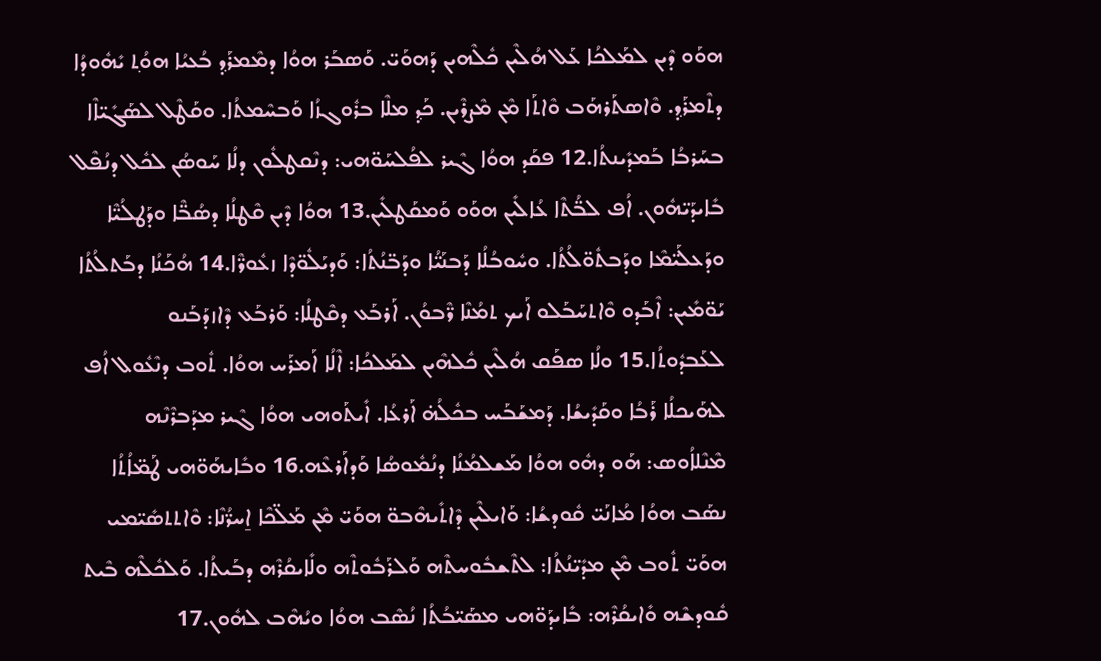ܗܘܰܘ ܕܶܝܢ ܠܡܰܠܟܳܐ ܥܰܠ ܗܳܠܶܝܢ ܟܽܠܶܗܝܢ ܕܰܗܘܰܝ̈. ܘܰܣܒܰܪ ܗܘܳܐ ܕܡܶܡܪܰܕ݂ ܒܳܥܝܳܐ ܗܘܳܬ݂ ܝܺܗܽܘܕܳܐ ܕܬܶܡܪܰܕ݂. ܘܶܐܣܬܰܪܗܰܒ ܘܶܐܬܰܐ ܡܶܢ ܡܶܨܪܶܝܢ. ܟܰܕ݂ ܡܠܶܐ ܒܪܽܘܓܙܳܐ ܘܰܒܚܶܡܬܳܐ. ܘܩܰܛܶܠ ܠܣܰܓܺܝ̈ܐܶܐ ܒܚܰܪܒܳܐ ܒܰܡܕܺܝܢܬܳܐ.12 ܦܩܰܕ ܗܘܳܐ ܓܶܝܪ ܠܦܳܠܚܰܘ̈ܗܝ: ܕܢܶܩܛܠܽܘܢ ܕܠܳܐ ܚܰܘܣܳܢ ܠܟܽܠ ܕܢܳܦܶܠ ܒܺܐܝܕܰܝ̈ܗܽܘܢ. ܐܳܦ ܠܒ̈ܳܬܶܐ ܥܳܐܠܺܝܢ ܗܘܰܘ ܘܰܡܩܰܛܠܺܝܢ.13 ܗܘܳܐ ܕܶܝܢ ܩܶܛܠܳܐ ܕܣܳܒ̈ܶܐ ܘܕܰܛܠܳܝ̈ܶܐ ܘܕܰܥܠܰܝ̈ܡܶܐ ܘܕܰܒܬܽܘ̈ܠܳܬܳܐ. ܘܚܽܘܒܳܠܳܐ ܕܰܒܢܰܝ̈ܳܐ ܘܕܰܒ̈ܢܳܬܳܐ: ܘܰܕܝܰܠܽܘ̈ܕܶܐ ܙܥܽܘܖ̈ܶܐ.14 ܗܳܟܰܢܳܐ ܕܒܰܬܠܳܬܳܐ ܝܰܘ̈ܡܺܝܢ: ܐܶܒܰܕܘ ܘܶܐܬܚܰܒܰܠܘ ܐܰܝܟ ܬܡܳܢܶܐ ܪ̈ܶܒܘܳܢ. ܐܰܪܒܰܥ ܕܩܶܛܠܳܐ: ܘܰܪܒܰܥ ܕܶܐܙܕܰܒܰܢܘ ܠܥܰܒܕܽܘܬܳܐ.15 ܘܠܳܐ ܣܦܰܩ ܗܳܠܶܝܢ ܟܽܠܗܶܝܢ ܠܡܰܠܟܳܐ: ܐܶܠܳܐ ܐܰܡܪܰܚ ܗܘܳܐ. ܬܽܘܒ ܕܢܶܥܽܘܠ ܐܳܦ ܠܗܰܝܟܠܳܐ ܪܰܒܳܐ ܘܩܰܕܺܝܫܳܐ. ܕܰܡܫܰܒܰܚ ܒܟܽܠܳܗ̇ ܐܰܪܥܳܐ. ܐܺܝܬܰܘܗܝ ܗܘܳܐ ܓܶܝܪ ܡܕܰܒܪܶܢܶܗ ܡܶܢܶܠܐܳܘܣ: ܗܰܘ ܕܗܽܘ ܗܘܳܐ ܡܰܫܠܡܳܢܳܐ ܕܢܳܡܽܘܣܳܐ ܘܰܕܐܰܪܥܶܗ.16 ܘܒܺܐܝܗܰܘ̈ܗܝ ܛܰܡ̈ܐܳܬܳܐ ܢܣܰܒ ܗܘܳܐ ܡܳܐܢܰܝ̈ ܩܽܘܕܫܳܐ: ܘܰܐܝܠܶܝܢ ܕܶܐܬܺܝܗܶܒܘ̈ ܗܘܰܝ̈ ܡܶܢ ܡܰܠ̈ܟܶܐ ܐ̱ܚܪ̈ܳܢܶܐ: ܘܶܐܬܬܣܺܝ̈ܡܝ ܗܘܰܝ̈ ܬܽܘܒ ܡܶܢ ܡܕܺܝ̈ܢܳܬܳܐ: ܠܬܶܫܒܽܘܚܬܶܗ ܘܰܠܪܰܒܽܘܬܶܗ ܘܠܺܐܝܩܳܪܶܗ ܕܒܰܝܬܳܐ. ܘܰܠܟܽܠܶܗ ܒܶܝܬ ܩܽܘܕܫܶܗ ܘܺܐܝܩܳܪܶܗ: ܒܺܐܝܕܰܘ̈ܗܝ ܡܣܰܝ̈ܒܳܬܳܐ ܢܳܣܶܒ ܗܘܳܐ ܘܝܳܗܶܒ ܠܗܽܘܢ.17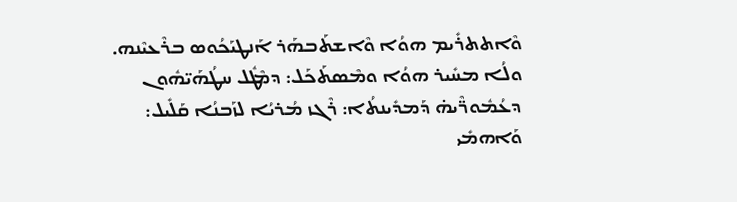ܘܶܐܬܬܪܺܝܡ ܗܘܳܐ ܘܶܐܫܬܰܒܗܰܪ ܐܰܢܛܝܰܟܳܘܣ ܒܪܶܥܝܶܢܗ. ܘܠܳܐ ܡܚܺܝܪ ܗܘܳܐ ܘܡܶܣܬܰܟܰܠ: ܕܡܶܛܽܠ ܚܛܳܗܰܝ̈ܗܽܘܢ ܕܥܳܡܽܘܪ̈ܶܝܗ̇ ܕܰܡܕܺܝܢܬܳܐ: ܪܶܓܙ ܡܳܪܝܳܐ ܠܙܰܒܢܳܐ ܩܰܠܺܝܠ: ܘܰܐܗܡܺܝ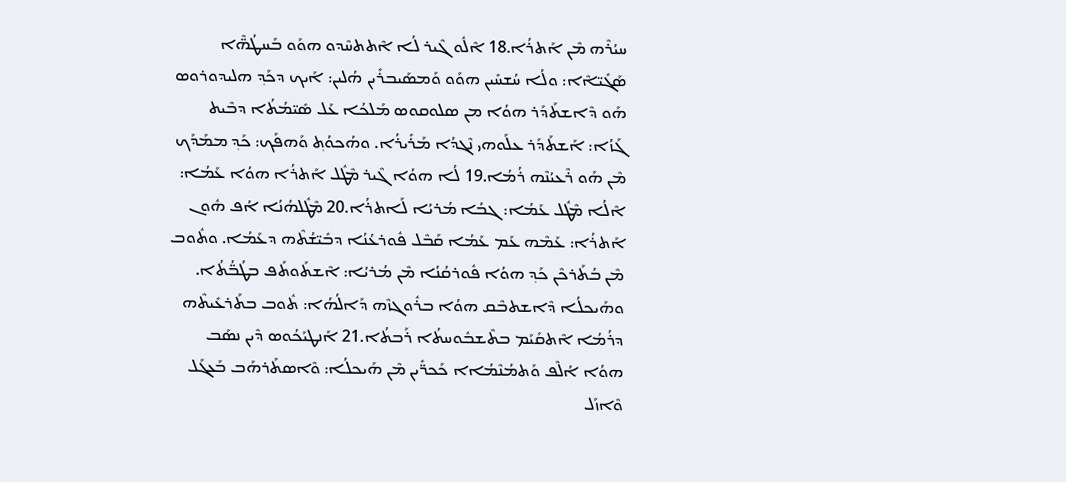ܚܝܳܪܶܗ ܡܶܢ ܐܰܬܪܳܐ.18 ܐܶܠܽܘ ܓܶܝܪ ܠܳܐ ܐܶܬܬܚܶܕܘ ܗܘܰܘ ܒܰܚܛܳܗ̈ܶܐ ܣܰܓܺܝ̈ܐܶܐ: ܘܠܳܐ ܚܳܫܚܺܝܢ ܗܘܰܘ ܘܰܡܣܰܝܒܪܺܝܢ ܗܳܠܝܢ: ܐܰܝܟ ܕܟܰܕ݂ ܗܠܝܕܘܪܘܣ ܗܰܘ ܕܶܐܫܬܰܕܰܪ ܗܘܳܐ ܡܢ ܣܠܘܩܘܣ ܡܰܠܟܳܐ ܥܰܠ ܣܺܝ̈ܡܳܬܳܐ ܕܒܶܝܬ ܓܰܙܳܐ: ܐܰܫܬܰܕܰܪ ܥܠܰܘܗܝ ܢܶܓܕܳܐ ܡܰܪܺܝܪܳܐ. ܘܗܳܟܘܳܬ݂ ܘܰܗܦܰܟ: ܟܰܕ݂ ܡܡܰܕܰܟ ܡܶܢ ܗܰܘ ܪܶܥܝܳܢܶܗ ܪܳܡܳܐ.19 ܠܳܐ ܗܘܳܐ ܓܶܝܪ ܡܶܛܽܠ ܐܰܬܪܳܐ ܗܘܳܐ ܥܰܡܳܐ: ܐܶܠܳܐ ܡܶܛܽܠ ܥܰܡܳܐ: ܓܒܳܐ ܡܳܪܝܳܐ ܠܰܐܬܪܳܐ.20 ܡܶܛܽܠܗܳܢܳܐ ܐܳܦ ܗܽܘܢ ܐܰܬܪܳܐ: ܥܰܡܶܗ ܥܰܡ ܥܰܡܳܐ ܩܰܒܶܠ ܦܽܘܪܥܳܢܳܐ ܕܒܺܝ̈ܫܳܬܶܗ ܕܥܰܡܳܐ. ܘܬܽܘܒ ܡܶܢ ܒܳܬܰܪܟܶܢ ܟܰܕ݂ ܗܘܳܐ ܦܽܘܪܩܳܢܳܐ ܡܶܢ ܡܳܪܝܳܐ: ܐܶܫܬܰܘܬܰܦ ܒܛܳܒ̈ܳܬܳܐ. ܘܗܰܝܟܠܳܐ ܕܶܐܫܬܒܶܩ ܗܘܳܐ ܒܪܽܘܓܙܶܗ ܕܰܐܠܳܗܳܐ: ܬܽܘܒ ܒܬܰܪܥܺܝܬܶܗ ܕܪܳܡܳܐ ܐܶܬܩܰܝܰܡ ܒܬܶܫܒܽܘܚܬܳܐ ܪܰܒܬܳܐ.21 ܐܰܢܛܝܰܟܳܘܣ ܕܶܝܢ ܢܣܰܒ ܗܘܳܐ ܐܳܠܶܦ ܘܰܬܡܳܢܶܡܳܐܐ ܟܰܟܪ̈ܺܝܢ ܡܶܢ ܗܰܝܟܠܳܐ: ܘܶܐܣܬܰܪܗܰܒ ܒܰܥܓܰܠ ܘܶܐܙܰܠ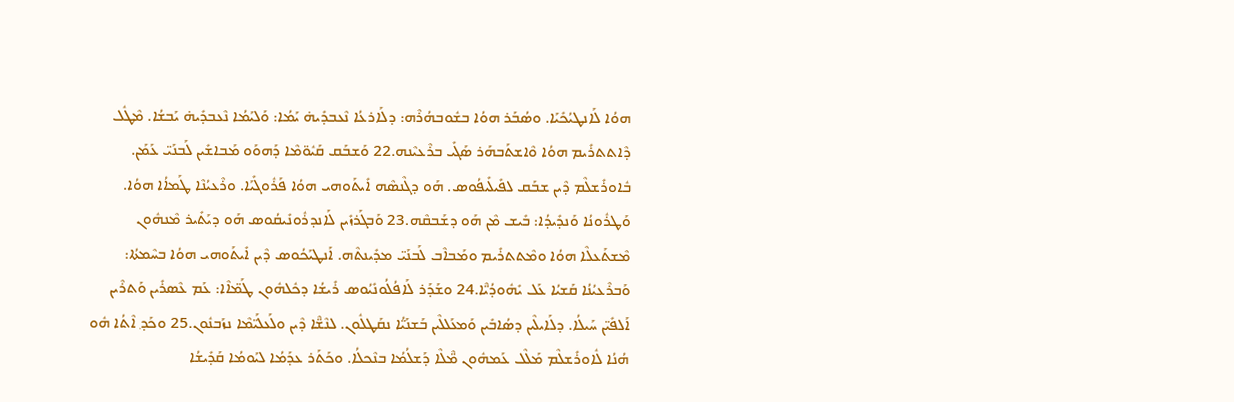ܗܘܳܐ ܠܰܐܢܛܝܳܟܺܝܰܐ. ܘܣܳܒܰܪ ܗܘܳܐ ܒܫܽܘܒܗܳܪܶܗ: ܕܠܰܐܪܥܳܐ ܢܶܥܒܕܺܝܗ̇ ܝܰܡܳܐ: ܘܰܠܝܰܡܳܐ ܢܶܥܒܕܺܝܗ̇ ܝܰܒܫܳܐ. ܡܶܛܽܠ ܕܶܐܬܬܪܺܝܡ ܗܘܳܐ ܘܶܐܫܬܰܒܗܰܪ ܣܰܓܺܝ ܒܪܶܥܝܶܢܗ.22 ܘܰܫܒܰܩ ܩܰܝܽܘ̈ܡܶܐ ܕܰܗܘܰܘ ܡܰܒܐܫܺܝܢ ܠܰܒܢܰܝ̈ ܥܰܡܰܢ. ܒܽܐܘܪܺܫܠܶܡ ܕܶܝܢ ܫܒܰܩ ܠܦܺܝܠܺܝܦܳܘܣ. ܗܰܘ ܕܓܶܢܣܶܗ ܐܺܝܬܰܘܗܝ ܗܘܳܐ ܦܰܪܽܘܓܺܝܰܐ. ܘܪܶܥܝܳܢܶܐ ܛܰܡܐܳܐ ܗܘܳܐ. ܘܰܛܪܽܘܢܳܐ ܘܰܢܕܺܝܕܳܐ: ܒܺܝܫ ܡܶܢ ܗܰܘ ܕܫܰܒܩܶܗ.23 ܘܰܒܓܰܪܙܺܝܢ ܠܰܐܢܕܪܽܘܢܺܝܩܳܘܣ ܗܰܘ ܕܝܰܬܺܝܪ ܡܶܢܗܽܘܢ ܡܶܫܬܰܥܠܶܐ ܗܘܳܐ ܘܡܶܬܬܪܺܝܡ ܘܡܰܒܐܶܒ ܠܰܒܢܰܝ̈ ܡܕܺܝܢܬܶܗ. ܐܰܢܛܝܰܟܳܘܣ ܕܶܝܢ ܐܺܝܬܰܘܗܝ ܗܘܳܐ ܒܚܶܡܬܳܐ: ܘܰܒܪܶܥܝܳܢܳܐ ܩܰܫܝܳܐ ܥܰܠ ܝܺܗܽܘܕܳܝ̈ܶܐ.24 ܘܫܰܕܰܪ ܠܰܐܦܳܠܳܘܢܺܝܳܘܣ ܪܺܝܫܳܐ ܕܟܽܠܗܽܘܢ ܛܰܡ̈ܐܶܐ: ܥܰܡ ܥܶܣܪܺܝܢ ܘܰܬܪܶܝܢ ܐܰܠܦܺܝ̈ܢ ܚܰܝܠܳܐ. ܕܠܰܐܝܠܶܝܢ ܕܣܳܐܒܺܝܢ ܘܰܡܥܰܠܠܶܝܢ ܒܰܫܢܰܝ̈ܳܐ ܢܩܰܛܠܽܘܢ. ܠܢܶܫ̈ܶܐ ܕܶܝܢ ܘܠܰܥܠܰܝ̈ܡܶܐ ܢܙܰܒܢܽܘܢ.25 ܘܟܰܕ݂ ܐܶܬܳܐ ܗܽܘ ܗܳܢܳܐ ܠܽܐܘܪܺܫܠܶܡ ܡܰܠܶܠ ܥܰܡܗܽܘܢ ܡ̈ܶܠܶܐ ܕܰܫܠܳܡܳܐ ܒܢܶܟܠܳܐ. ܘܟܰܬܰܪ ܥܕܰܡܳܐ ܠܝܰܘܡܳܐ ܩܰܕܺܝܫܳܐ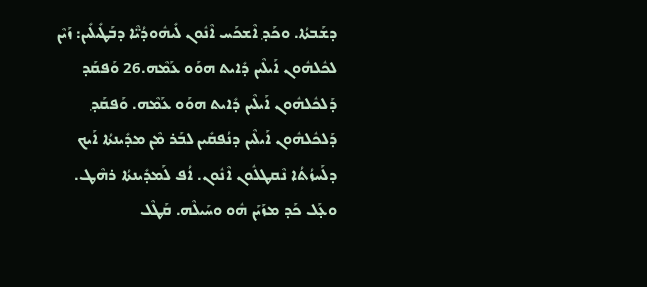ܕܫܰܒܬܳܐ. ܘܟܰܕ݂ ܐܶܫܟܰܚ ܐܶܢܽܘܢ ܠܺܝܗܽܘܕܳܝ̈ܶܐ ܕܒܰܛܺܝܠܺܝܢ: ܙܰܝܶܢ ܠܟܽܠܗܽܘܢ ܐܰܝܠܶܝܢ ܕܺܐܝܬ ܗܘܰܘ ܥܰܡܶܗ.26 ܘܰܦܩܰܕ ܕܰܠܟܽܠܗܽܘܢ ܐܰܝܠܶܝܢ ܕܺܐܝܬ ܗܘܰܘ ܥܰܡܶܗ. ܘܰܦܩܰܕ݂ ܕܰܠܟܽܠܗܽܘܢ ܐܰܝܠܶܝܢ ܕܢܳܦܩܺܝܢ ܠܒܰܪ ܡܶܢ ܡܕܺܝܢܬܳܐ ܐܰܝܟ ܕܠܰܚܙܳܬܳܐ ܢܶܩܛܠܽܘܢ ܐܶܢܽܘܢ. ܐܳܦ ܠܰܡܕܺܝܢܬܳܐ ܪܗܶܛ. ܘܥ̣ܰܠ ܟܰܕ ܡܙܰܝܰܢ ܗܽܘ ܘܚܰܝܠܶܗ. ܩܰܛܶܠ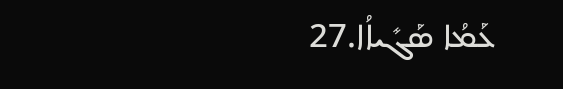ܥܰܡܳܐ ܣܰܓܺܝܐܳܐ.27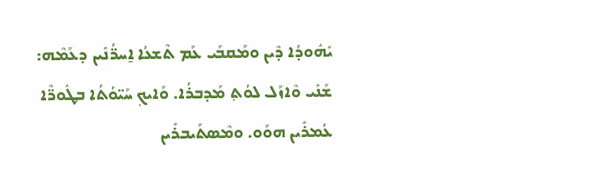ܝܺܗܽܘܕܳܐ ܕܶܝܢ ܘܡܰܩܒܰܝ ܥܰܡ ܬܶܫܥܳܐ ܐ̱ܚܪ̈ܳܢܺܝܢ ܕܥܰܡܶܗ: ܫܰܢܺܝ ܘܶܐܙܰܠ ܠܘܳܬ݂ ܡܰܕܒܪܳܐ. ܘܰܐܝܟ݂ ܚܰܝ̈ܘܳܬܳܐ ܒܛܽܘܖ̈ܶܐ ܥܳܡܪܺܝܢ ܗܘܰܘ. ܘܡܶܣܬܰܝܒܪܺܝܢ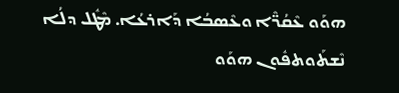ܗܘܰܘ ܥܶܩܳܖ̈ܶܐ ܘܥܶܣܒܳܐ ܕܰܐܪܥܳܐ. ܡܶܛܽܠ ܕܠܳܐ ܢܶܫܬܰܘܬܦܽܘܢ ܗܘܰܘ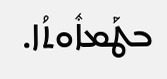ܒܛܰܡܐܽܘܬܳܐ.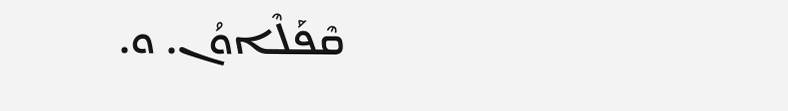ܩܶܦܰܠܶܐܘܳܢ. ܘ.